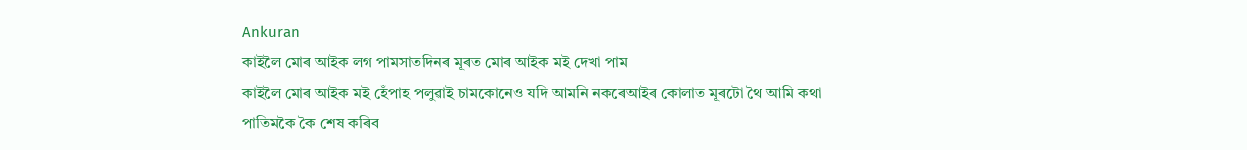Ankuran
কাইলৈ মোৰ আইক লগ পামসাতদিনৰ মূৰত মোৰ আইক মই দেখা পাম
কাইলৈ মোৰ আইক মই হেঁপাহ পলুৱাই চামকোনেও যদি আমনি নকৰেআইৰ কোলাত মূৰটো থৈ আমি কথা পাতিমকৈ কৈ শেষ কৰিব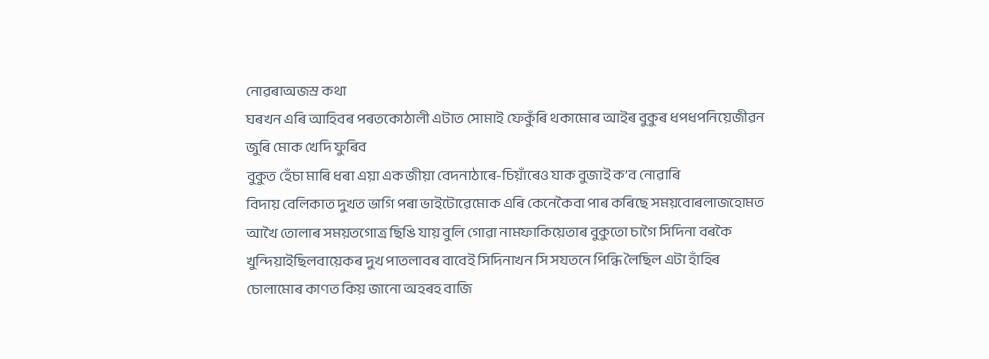নোৱৰাঅজস্ৰ কথা
ঘৰখন এৰি আহিবৰ পৰতকোঠালী এটাত সোমাই ফেকুঁৰি থকামোৰ আইৰ বুকুৰ ধপধপনিয়েজীৱন জুৰি মোক খেদি ফুৰিব
বুকুত হেঁচা মাৰি ধৰা এয়া এক জীয়া বেদনাঠাৰে-চিয়াঁৰেও যাক বুজাই ক’ব নোৱাৰি
বিদায় বেলিকাত দুখত ভাগি পৰা ভাইটোৱেমোক এৰি কেনেকৈবা পাৰ কৰিছে সময়বোৰলাজহোমত আখৈ তোলাৰ সময়তগোত্ৰ ছিঙি যায় বুলি গোৱা নামফাকিয়েতাৰ বুকুতো চাগৈ সিদিনা বৰকৈ খুন্দিয়াইছিলবায়েকৰ দুখ পাতলাবৰ বাবেই সিদিনাখন সি সযতনে পিন্ধি লৈছিল এটা হাঁহিৰ চোলামোৰ কাণত কিয় জানো অহৰহ বাজি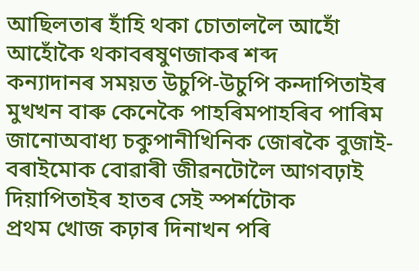আছিলতাৰ হাঁহি থকা চোতাললৈ আহোঁ আহোঁকৈ থকাবৰষুণজাকৰ শব্দ
কন্যাদানৰ সময়ত উচুপি-উচুপি কন্দাপিতাইৰ মুখখন বাৰু কেনেকৈ পাহৰিমপাহৰিব পাৰিম জানোঅবাধ্য চকুপানীখিনিক জোৰকৈ বুজাই-বৰাইমোক বোৱাৰী জীৱনটোলৈ আগবঢ়াই দিয়াপিতাইৰ হাতৰ সেই স্পৰ্শটোক
প্ৰথম খোজ কঢ়াৰ দিনাখন পৰি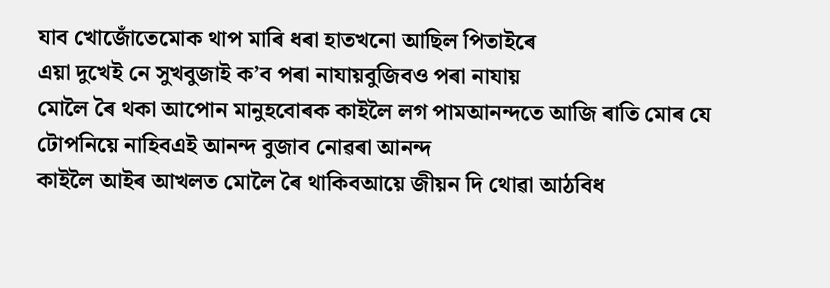যাব খোজোঁতেমোক থাপ মাৰি ধৰা হাতখনো আছিল পিতাইৰে
এয়া দুখেই নে সুখবুজাই ক’ব পৰা নাযায়বুজিবও পৰা নাযায়
মোলৈ ৰৈ থকা আপোন মানুহবোৰক কাইলৈ লগ পামআনন্দতে আজি ৰাতি মোৰ যে টোপনিয়ে নাহিবএই আনন্দ বুজাব নোৱৰা আনন্দ
কাইলৈ আইৰ আখলত মোলৈ ৰৈ থাকিবআয়ে জীয়ন দি থোৱা আঠবিধ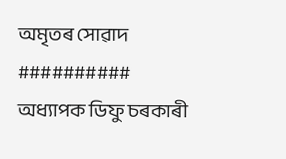অমৃতৰ সোৱাদ
##########
অধ্যাপক ডিফু চৰকাৰী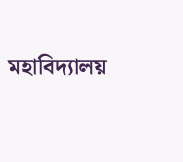মহাবিদ্যালয়